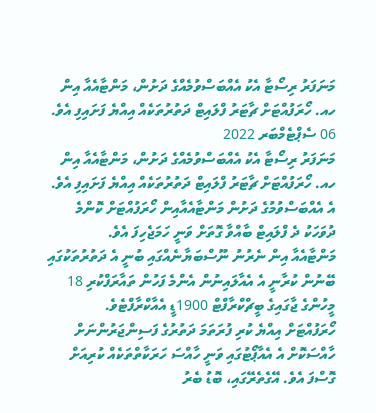މަނަފަރު ރިސޯޓާ އެކު އެއްބަސްވުމެއްގެ ދަށުން، މަންޓާއެއާ އިން ހއ. ހޯރަފުއްޓަށް ޗާޓަރު ފްލައިޓް ދަތުރުތަކެއް އިއްޔެ ފަށައިފި އެވެ.
06 ސެޕްޓެމްބަރ 2022
މަނަފަރު ރިސޯޓާ އެކު އެއްބަސްވުމެއްގެ ދަށުން، މަންޓާއެއާ އިން ހއ. ހޯރަފުއްޓަށް ޗާޓަރު ފްލައިޓް ދަތުރުތަކެއް އިއްޔެ ފަށައިފި އެވެ.
އެ އެއްބަސްވުމުގެ ދަށުން މަންޓާއެއާއިން ހޯރަފުއްޓަށް ކޮންމެ ދުވަހަކު ދެ ފްލައިޓް ބާއްވާ ގޮތަށް ވަނީ ހަމަޖެހިފަ އެވެ.
މަންޓާއެއާ އިން ނެރުނު ނޫސްބަޔާނެއްގައި ބުނީ އެ ދަތުރުތަކުގައި ބޭނުން ކުރާނީ އެ އެއާލައިނުން އެންމެ ފަހުން ތައާރަފްކުރި 18 މީހުންގެ ޖާގައިގެ ބީޗްކްރާފްޓް 1900ޑީ އެއާކްރާފްޓެވެ.
ހޯރަފުއްޓަށް އިއްޔެ ކުރި ފުރަތަމަ ދަތުރުގެ ފަސިންޖަރުންނަށް ހާއްސަކޮށް އެ އެއާޕޯޓުގައި ވަނީ ހާއްސަ ހަރަކާތްތަކެއް ކުރިއަށް ގޮސްފަ އެވެ. އޭގެތެރޭގައި، ބޮޑު ބެރު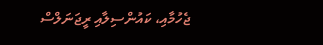ޖެހުމާއި، ކައުންސިލާއި ރީޖަނަލްސް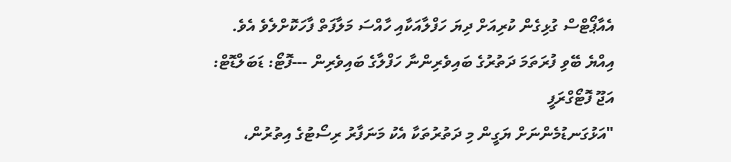އެއާޕޯޓްސް ގުޅިގެން ކުރިއަށް ދިޔަ ހަފްލާއަކާއި ހާއްސަ މަލާފަތް ފާހަކޮށްލެވެ އެވެ.
އިއްޔެ ބޭވި ފުރަތަމަ ދަތުރުގެ ބައިވެރިންނާ ހަފްލާގެ ބައިވެރިން ---ފޮޓޯ: ޑަބަލްޑޮޓް: އަޖޫ ފޮޓޯގްރަފީ
"އަޅުގަނޑުމެންނަށް ޔަގީން މި ދަތުރުތަކާ އެކު މަނަފާރު ރިސޯޓުގެ އިތުރުން،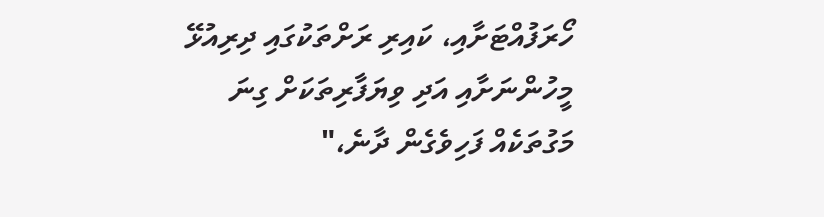ހޯރަފުއްޓަށާއި، ކައިރި ރަށްތަކުގައި ދިރިއުޅޭ މީހުންނަށާއި އަދި ވިޔަފާރިތަކަށް ގިނަ މަގުތަކެއް ފަހިވެގެން ދާނެ،"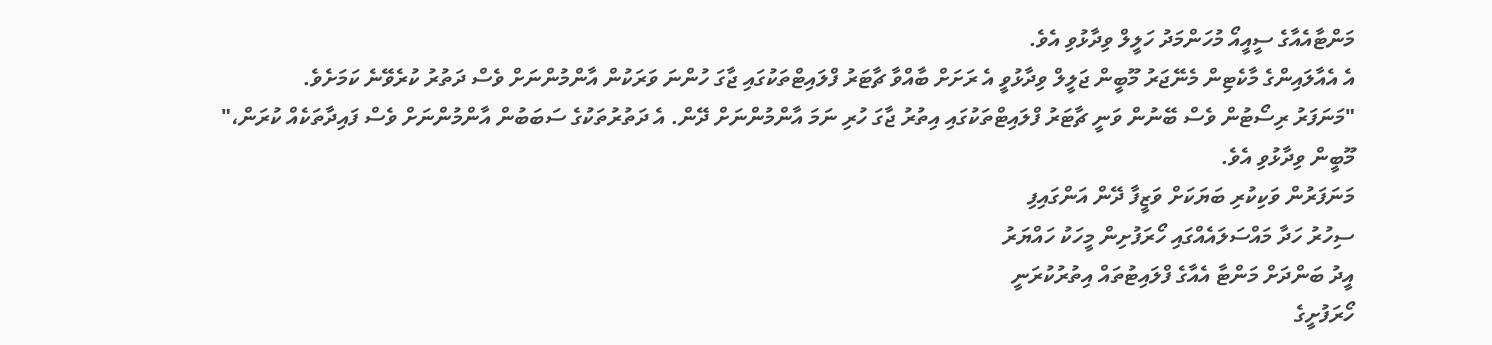މަންޓާއެއާގެ ސީއީއޯ މުހަންމަދު ހަލީލް ވިދާޅުވި އެވެ.
އެ އެއާލައިންގެ މާކެޓިން މެނޭޖަރު މޫބީން ޖަލީލް ވިދާޅުވީ އެ ރަށަށް ބާއްވާ ޗާޓަރު ފްލައިޓްތަކުގައި ޖާގަ ހުންނަ ވަރަކުން އާންމުންނަށް ވެސް ދަތުރު ކުރެވޭނެ ކަމަށެވެ.
"މަނަފަރު ރިސޯޓުން ވެސް ބޭނުން ވަނީ ޗާޓަރު ފްލައިޓްތަކުގައި އިތުރު ޖާގަ ހުރި ނަމަ އާންމުންނަށް ދޭން. އެ ދަތުރުތަކުގެ ސަބަބުން އާންމުންނަށް ވެސް ފައިދާތަކެއް ކުރަން،" މޫބީން ވިދާޅުވި އެވެ.
މަނަފަރުން ވަކިކުރި ބަޔަކަށް ވަޒީފާ ދޭން އަންގައިފި
ސިހުރު ހަދާ މައްސަލައެއްގައި ހޯރަފުށިން މީހަކު ހައްޔަރު
އީދު ބަންދަށް މަންޓާ އެއާގެ ފްލައިޓުތައް އިތުރުކުރަނީ
ހޯރަފުށީގެ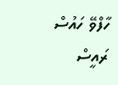ހާފްވޭ ހައުސް ރައީސް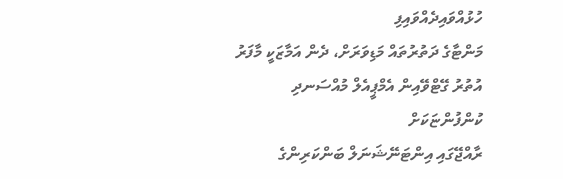ހުޅުއްވައިދެއްވައިފި
މަންޓާގެ ދަތުރުތައް މަޑިވަރަށް، ދެން އަމާޒަކީ މާފަރު
އުތުރު ގޭޓްވޭއިން އެމްޕީއެލް މުއްސަނދި ކުންފުންޏަކަށް
ރާއްޖޭގައި އިންޓަނޭޝަނަލް ބަންކަރިންގެ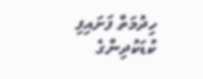ހިދުމަތް ފަށައިފި
ކުޑަކުދިންގެ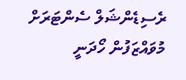ރެސިޑެންޝަލް ސެންޓަރަށް މުވައްޒަފުން ހޯދަނީ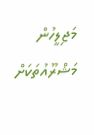މަޖިލީހުން މަޝްރޫއުތަކަށް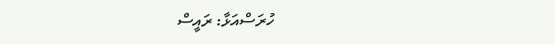ހުރަސްއަޅާ: ރައީސް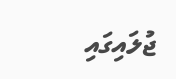ޖުލައިގައި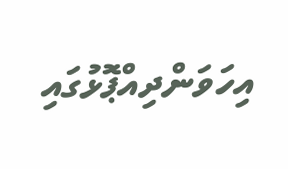އިހަވަންދިއްޕޮޅުގައި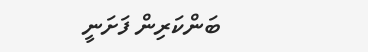ބަންކަރިން ފަށަނީ